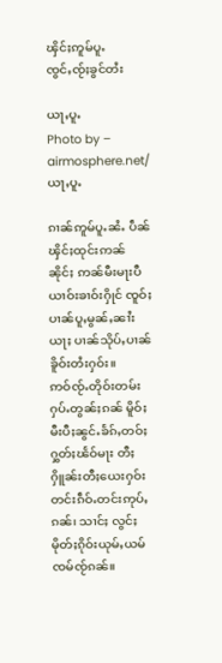ၾိင်ႈဢူမ်ပူႉ ၸွင်ႇၸႂ်ႈၶွင်တႆး

ယႃႇပူႉ
Photo by – airmosphere.net/ ယႃႇပူႉ

ၵၢၼ်ဢူမ်ပူႉၼႆႉ ပဵၼ်ၾိင်ႈထုင်းဢၼ်ၼိုင်ႈ ဢၼ်မီးမႃးပီယၢဝ်းၶၢဝ်းႁိုင် ၸူဝ်ႈပၢၼ်ပူႇမွၼ်ႇၼၢႆးယႃႈ ပၢၼ်သိုပ်ႇပၢၼ် ၶိူဝ်းတႆးႁဝ်း။ ဢဝ်ၸႂ်ႉတိုဝ်းတမ်းႁပ်ႉတွၼ်ႈၵၼ် မိူဝ်ႈမီးပီႈၼွင်ႉၶႅၵ်ႇတဝ်ႈႁွတ်ႈၽႅဝ်မႃး တီႈႁိူၼ်းတီႈယေးႁဝ်း တင်းၵဵဝ်ႉတင်းဢုပ်ႇၵၼ်၊ သၢင်ႈ လွင်ႈမိုတ်ႈၵိုဝ်းယုမ်ႇယမ်ၸမ်ၸႂ်ၵၼ်။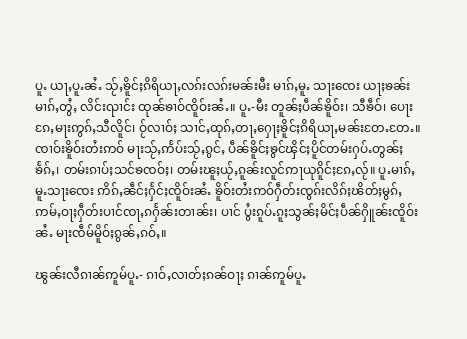ပူႉ ယႃႇပူႉၼႆႉ သႂ်ႇၶိူင်ႈၵိရိယႃႇလၵ်းလၵ်းမၼ်းမီး မၢၵ်ႇမူႉ သႃးၸေး ယႃႈၶၼ်း မၢၵ်ႇတွႆႇ လိင်းၺၢင်း ထုၼ်ၶၢဝ်ၸိူဝ်းၼႆႉ။ ပူႉ-မီး တူၼ်ႈပဵၼ်ၶိူဝ်း၊ သီၶဵဝ်၊ ပေႃးၵႄႇမႃးဢွၵ်ႇသီလိူင်၊ ဝႂ်လၢဝ်ႈ သၢင်ႇထုၵ်ႇတႃႇႁေႃႈၶိူင်ႈၵိရိယႃႇမၼ်းတႄႉတႄႉ။ ၸၢဝ်းၶိူဝ်းတႆးဢဝ် မႃးသႂ်ႇဢႅပ်းသႂ်ႇၵွင်ႇ ပဵၼ်ၶိူင်ႈၶွင်ၾိင်ႈပိူင်တမ်းႁပ်ႉတွၼ်ႈၶႅၵ်ႇ၊ တမ်းၵၢပ်ႈသင်ၶၸဝ်ႈ၊ တမ်းၽူႈယႂ်ႇၵူၼ်းလူင်ဢႃယုၵိူင်ႈၵႄႇလႂ်။ ပူႉမၢၵ်ႇမူႉသႃးၸေး ဢိၵ်ႇၼဵင်ႈႁႅင်ႈၸိူဝ်းၼႆႉ ၶိူဝ်းတႆးဢဝ်ႁဵတ်းၸွၵ်းလိၵ်ႈၽိတ်ႈမွၵ်ႇ ဢမ်ႇဝႃႈႁဵတ်းပၢင်ၸႃႇၵႁႅၼ်းတၢၼ်း၊ ပၢင် ပွႆးၵူပ်ႉၵူႈသွၼ်ႈမိင်ႈပဵၼ်ႁိူၼ်းၸိူဝ်းၼႆႉ မႃးၸဵမ်မိူဝ်ႈၵွၼ်ႇၵဝ်ႇ။

ၽွၼ်းလီၵၢၼ်ဢူမ်ပူႉ- ၵၢဝ်ႇလၢတ်ႈၵၼ်ဝႃႈ ၵၢၼ်ဢူမ်ပူႉ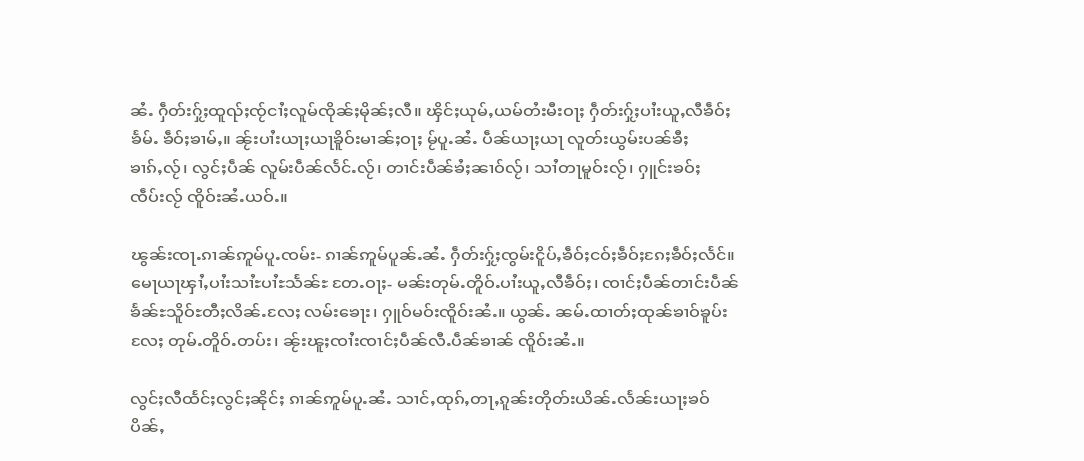ၼႆႉ ႁဵတ်းႁႂ်ႈထူၺ်ႈၸႂ်ငၢႆႈလူမ်ၸိုၼ်ႈမိုၼ်ႈလီ။ ၾိင်ႈယုမ်ႇယမ်တႆးမီးဝႃႈ ႁဵတ်းႁႂ်ႈပၢႆးယူႇလီၶဵဝ်ႈၶႅမ်ႉ ၶဵဝ်ႈၶၢမ်ႇ။ ၼႂ်းပၢႆးယႃႈယႃၶိူဝ်းမၢၼ်ႈဝႃႈ မႂ်ပူႉၼႆႉ ပဵၼ်ယႃႈယႃ လူတ်းယွမ်းပၼ်ၶီႈၶၢၵ်ႇလႂ်၊ လွင်ႈပဵၼ် လူမ်းပဵၼ်လႅင်ႉလႂ်၊ တၢင်းပဵၼ်ၶႆႈၼၢဝ်လႂ်၊ သၢႆတႃမူဝ်းလႂ်၊ ႁူင်းၶဝ်ႈၸဵပ်းလႂ် ၸိူဝ်းၼႆႉယဝ်ႉ။

ၽွၼ်းၸႃႉၵၢၼ်ဢူမ်ပူႉၸမ်း- ၵၢၼ်ဢူမ်ပူၼ်ႉၼႆႉ ႁဵတ်းႁႂ်ႈၸွမ်းငိူပ်ႇၶဵဝ်ႈငဝ်ႈၶဵဝ်ႈၵႄႈၶဵဝ်ႈလႅင်။ မေႃယႃၾၢႆႇပၢႆးသၢႆႊပၢႆႊသႅၼ်ႊ တႄႉဝႃႈ- မၼ်းတုမ်ႉတိူဝ်ႉပၢႆးယူႇလီၶဵဝ်ႈ၊ ၸၢင်ႈပဵၼ်တၢင်းပဵၼ်ၶႅၼ်ႊသိူဝ်ႊတီႈလိၼ်ႉလႄႈ လမ်းၶေႃး၊ ႁူဝ်မဝ်းၸိူဝ်းၼႆႉ။ ယွၼ်ႉ ၼမ်ႉထၢတ်ႈထုၼ်ၶၢဝ်ၶူပ်းလႄႈ တုမ်ႉတိူဝ်ႉတပ်း၊ ၼႂ်းၽူႈၸၢႆးၸၢင်ႈပဵၼ်လီႉပဵၼ်ၶၢၼ် ၸိူဝ်းၼႆႉ။

လွင်ႈလီထႅင်ႈလွင်ႈၼိုင်ႈ ၵၢၼ်ဢူမ်ပူႉၼႆႉ သၢင်ႇထုၵ်ႇတႃႇၵူၼ်းတိုတ်းယိၼ်ႉလႅၼ်းယႃႈၶဝ် ပိၼ်ႇ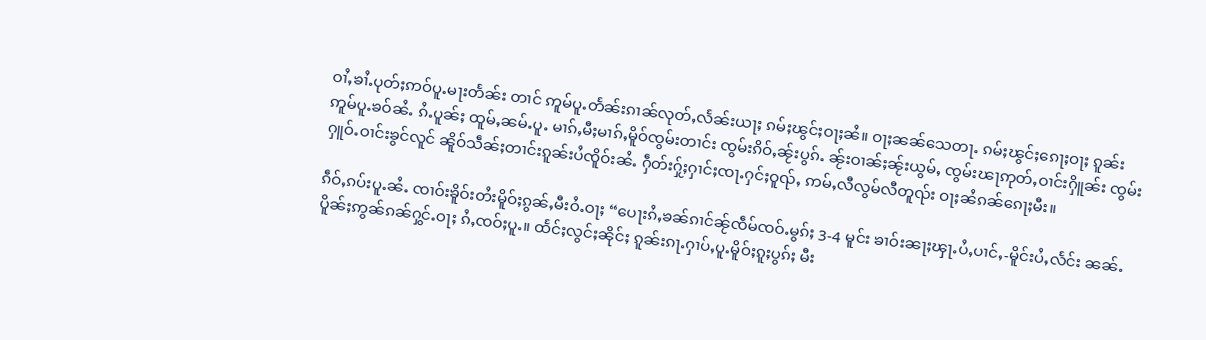ဝၢႆႇၶၢႆႉပုတ်ႈဢဝ်ပူႉမႃးတႅၼ်း တၢင် ဢူမ်ပူႉတႅၼ်းၵၢၼ်လုတ်ႇလႅၼ်းယႃႈ ၵမ်ႈၽွင်ႈဝႃႈၼႆ။ ဝႃႈၼၼ်သေတႃႉ ၵမ်ႈၽွင်ႈၵေႃႈဝႃႈ ၵူၼ်းဢူမ်ပူႉၶဝ်ၼႆႉ ၵႆႉပူၼ်ႈ ထူမ်ႇၼမ်ႉပူႉ မၢၵ်ႇမီႈမၢၵ်ႇမိူဝ်ၸွမ်းတၢင်း ၸွမ်းၵိဝ်ႇၼႂ်းပွၵ်ႉ ၼႂ်းဝၢၼ်ႈၼႂ်းယွမ်ႇ ၸွမ်းၽႃဢုတ်ႇဝၢင်းႁိူၼ်း ၸွမ်းႁူဝ်ႉဝၢင်းၶွင်လူင် ၼိူဝ်သဵၼ်ႈတၢင်းၵူၼ်းပႆၸိူဝ်းၼႆႉ ႁဵတ်းႁႂ်ႈႁၢင်ႈၸႃႉႁင်ႈဝူၺ်ႇ ဢမ်ႇလီလွမ်လီတူၺ်း ဝႃႈၼႆၵၼ်ၵေႃႈမီး။

ၵဵဝ်ႇၵပ်းပူႉၼႆႉ ၸၢဝ်းၶိူဝ်းတႆးမိူဝ်ႈၵွၼ်ႇမီးဝႆႉဝႃႈ “ပေႃးၵႆႇၶၼ်ၵၢင်ၼႂ်ၸဵမ်ၸဝ်ႉမွၵ်ႈ 3-4 မူင်း ၶၢဝ်းၼႃႈၾႃႉပႆႇပၢင်ႇ-မိူင်းပႆႇလႅင်း ၼၼ်ႉ ပိူၼ်ႈဢွၼ်ၵၼ်ႁွင်ႉဝႃႈ ၵႆႇၸဝ်ႈပူႉ။ ထႅင်ႈလွင်ႈၼိုင်ႈ ၵူၼ်းၵႃႉႁၢပ်ႇပူႉမိူဝ်ႈၵူႈပွၵ်ႈ မီး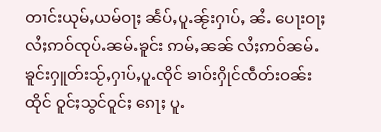တၢင်းယုမ်ႇယမ်ဝႃႈ ၼႅပ်ႇပူႉၼႂ်းႁၢပ်ႇ ၼႆႉ ပေႃးဝႃႈလႆႈဢဝ်ၸုပ်ႉၼမ်ႉၶူင်း ဢမ်ႇၼၼ် လႆႈဢဝ်ၼမ်ႉၶူင်းႁူတ်းသႂ်ႇႁၢပ်ႇပူႉၸိုင် ၶၢဝ်းႁိုင်ၸဵတ်းဝၼ်းထိုင် ဝူင်ႈသွင်ဝူင်ႈ ၵေႃႈ ပူႉ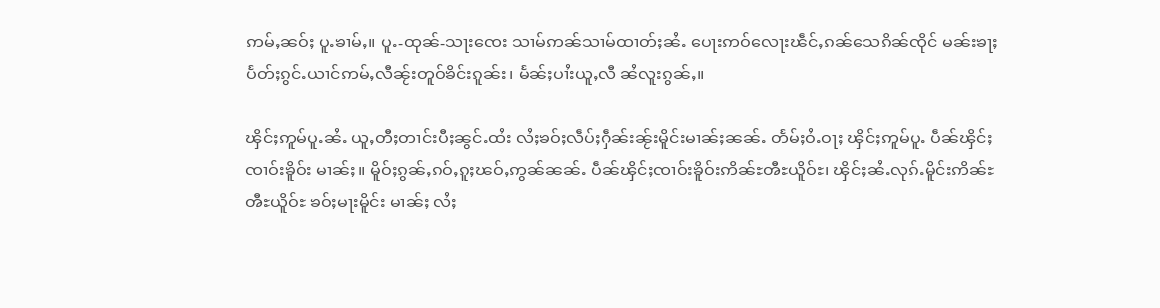ဢမ်ႇၼဝ်ႈ ပူႉၶၢမ်ႇ။ ပူႉ-ထုၼ်-သႃးၸေး သၢမ်ဢၼ်သၢမ်ထၢတ်ႈၼႆႉ ပေႃးဢဝ်လေႃးၽဵင်ႇၵၼ်သေၵိၼ်ၸိုင် မၼ်းၶႃႈ ပႅတ်ႈၵွင်ႉယၢင်ဢမ်ႇလီၼႂ်းတူဝ်ၶိင်းၵူၼ်း၊ မႅၼ်ႈပၢႆးယူႇလီ ၼႆလူးၵွၼ်ႇ။

ၾိင်ႈဢူမ်ပူႉၼႆႉ ယူႇတီႈတၢင်းပီႈၼွင်ႉထႆး လႆႈၶဝ်ႈလဵပ်ႈႁဵၼ်းၼႂ်းမိူင်းမၢၼ်ႈၼၼ်ႉ တႅမ်ႈဝႆႉဝႃႈ ၾိင်ႈဢူမ်ပူႉ ပဵၼ်ၾိင်ႈၸၢဝ်းၶိူဝ်း မၢၼ်ႈ။ မိူဝ်ႈၵွၼ်ႇၵဝ်ႇၵူႈၽဝ်ႇဢွၼ်ၼၼ်ႉ ပဵၼ်ၾိင်ႈၸၢဝ်းၶိူဝ်းဢိၼ်ႊၻီႊယိူဝ်ႊ၊ ၾိင်ႈၼႆႉလုၵ်ႉမိူင်းဢိၼ်ႊၻီႊယိူဝ်ႊ ၶဝ်ႈမႃးမိူင်း မၢၼ်ႈ လႆႈ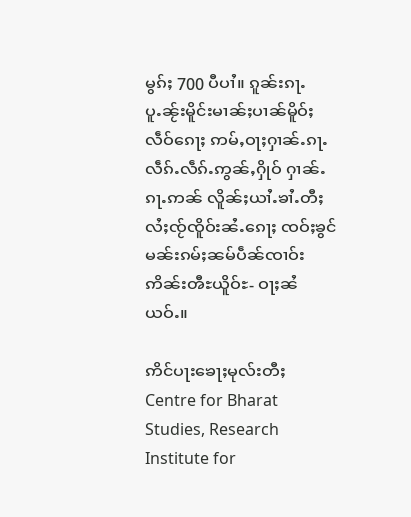မွၵ်ႈ 700 ပီပၢႆ။ ၵူၼ်းၵႃႉပူႉၼႂ်းမိူင်းမၢၼ်ႈပၢၼ်မိူဝ်ႈလဵဝ်ၵေႃႈ ဢမ်ႇဝႃႈႁၢၼ်ႉၵႃႉလဵၵ်ႉလဵၵ်ႉဢွၼ်ႇႁိုဝ် ႁၢၼ်ႉၵႃႉဢၼ် လိူၼ်ႈယၢႆႉၶၢႆႉတီႈလႆႈၸႂ်ၸိူဝ်းၼႆႉၵေႃႈ ၸဝ်ႈၶွင်မၼ်းၵမ်ႈၼမ်ပဵၼ်ၸၢဝ်းဢိၼ်းၻီႊယိူဝ်ႊ- ဝႃႈၼႆယဝ်ႉ။

ဢိင်ပႃးၶေႃႈမုလ်းတီႈ Centre for Bharat Studies, Research Institute for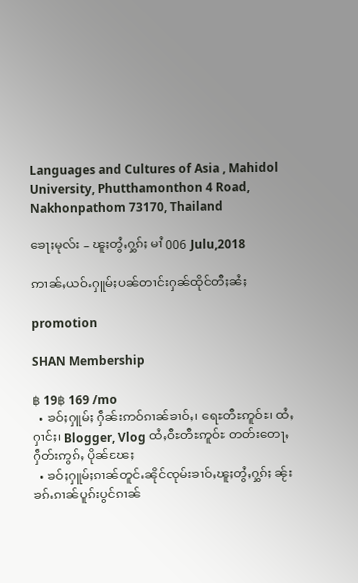Languages and Cultures of Asia , Mahidol University, Phutthamonthon 4 Road, Nakhonpathom 73170, Thailand

ၶေႃႈမုလ်း – ၽူႈတွႆႇႁွၵ်ႈ မၢႆ 006 Julu,2018

ဢၢၼ်ႇယဝ်ႉႁူမ်ႈပၼ်တၢင်းႁၼ်ထိုင်တီႈၼႆႈ

promotion

SHAN Membership

฿ 19฿ 169 /mo
  • ၶဝ်ႈႁူမ်ႈ ႁဵၼ်းဢဝ်ၵၢၼ်ၶၢဝ်ႇ၊ ရေႊတီႊဢူဝ်ႊ၊ ထႆႇႁၢင်ႈ၊ Blogger, Vlog ထႆႇဝီႊတီႊဢူဝ်ႊ တတ်းတေႃႇ ႁဵတ်းဢွၵ်ႇ ပိုၼ်ၽႄႈ
  • ၶဝ်ႈႁူမ်ႈၵၢၼ်တူင်ႉၼိုင်ၸုမ်းၶၢဝ်ႇၽူႈတွႆႇႁွၵ်ႈ ၼႂ်းၶၵ်ႉၵၢၼ်ပူၵ်းပွင်ၵၢၼ်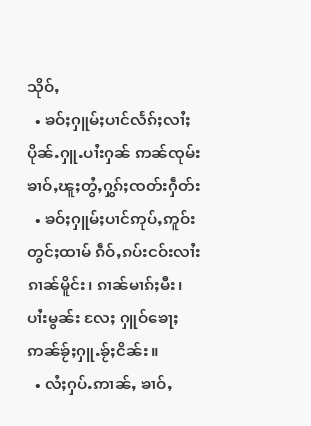သိုဝ်ႇ
  • ၶဝ်ႈႁူမ်ႈပၢင်လႅၵ်ႈလၢႆႈပိုၼ်ႉႁူႉပၢႆးႁၼ် ဢၼ်ၸုမ်းၶၢဝ်ႇၽူႈတွႆႇႁွၵ်ႈၸတ်းႁဵတ်း
  • ၶဝ်ႈႁူမ်ႈပၢင်ဢုပ်ႇဢူဝ်းတွင်ႈထၢမ် ၵဵဝ်ႇၵပ်းငဝ်းလၢႆးၵၢၼ်မိူင်း၊ ၵၢၼ်မၢၵ်ႈမီး၊ ပၢႆးမွၼ်း လႄႈ ႁူဝ်ၶေႃႈ ဢၼ်ၶႂ်ႈႁူႉၶႂ်ႈငိၼ်း။
  • လႆႈႁပ်ႉဢၢၼ်ႇ ၶၢဝ်ႇ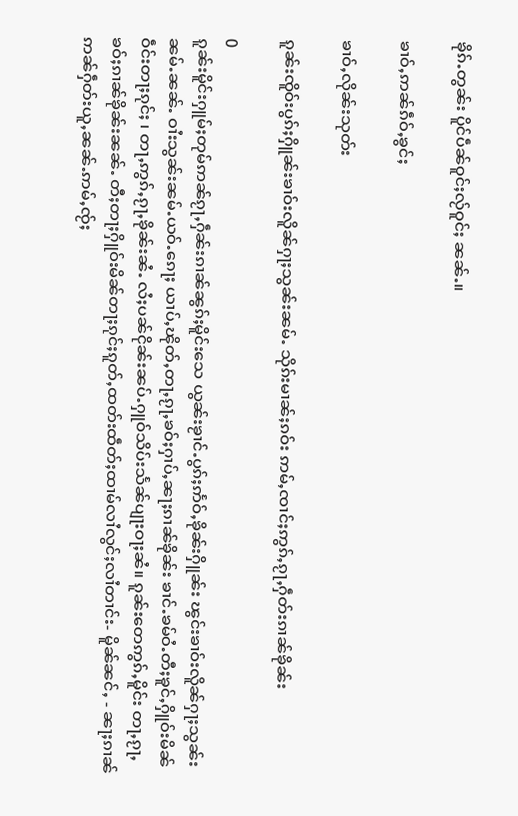ၶိုၵ်ႉတွၼ်း ပိူင်ပဵၼ်ဝူင်ႈလႂ်ဝူင်ႈ ၼၼ်ႉ။

ၶၢဝ်ႇဢၼ်ၵဵဝ်ႇၶွင်ႈ

ၶၢဝ်ႇလိုၼ်းသုတ်း

ၵူၼ်းၸိူဝ်းပွၵ်ႈႁိူၼ်းၶၢဝ်းလိူၼ်ႁႃႈသွၼ်းၼမ်ႉ သိုၵ်းမၢၼ်ႈၵဝ်း ဢမ်ႇၸၢင်ႈဢွၵ်ႇၵႂႃႇႁဵတ်းၵၢၼ်ၶိုၼ်း

0
ၵူၼ်းမိူင်းႁူမ်ႈတုမ်ဢၼ်ၵႂႃႇႁဵၼ်းၵၢၼ်ၼွၵ်ႈမိူင်းသေ ယွၼ်းၶႂၢင်ႉပွၵ်ႈဢႅဝ်ႇၶိုၼ်းႁိူၼ်း ၽွင်းၶၢဝ်းလိူၼ်ႁႃႈသွၼ်းၼမ်ႉၼၼ်ႉ ဝၢႆးသွၼ်းၼမ်ႉယဝ်ႉၵေႃႈ ယၢပ်ႇၽိုတ်ႇတႃႇၵႂႃႇၶဝ်ႈႁၢပ်ႇၼႃႈၵၢၼ်ၶိုၼ်း ၶၢင်ႉၶမ်ဝႆႉတီႈၶူင်ႇႁိူဝ်းမိၼ်ဝဵင်းတႃႈၵုင်ႈ ၊ တႃႇဢွၵ်ႇၵႂႃႇၶိုၼ်းၼႆႉ လႆႈပၼ်ငိုၼ်းၼပ်ႉႁူဝ်သိပ်းသႅၼ်ပျႃးဝႃႈၼႆ။ ၵူၼ်းတေဢွၵ်ႇမိူင်း တႃႇၵႂႃႇၶဝ်ႈၵၢၼ်ၶိုၼ်းၼၼ်ႉ တီႈတႃႈႁိူဝ်းမိၼ်တႃႈၵုင်ႈၵူတ်ႇထတ်းထဵတ်ႈထၢမ်လၢႆလွင်ႈလၢႆတၢင်း- မိူၼ်ၼင်ႇ - ၼႃႈၵၢၼ်ဢၼ်ႁဵတ်းယူႇၼၼ်ႉဢမ်ႇၸႂ်ႈ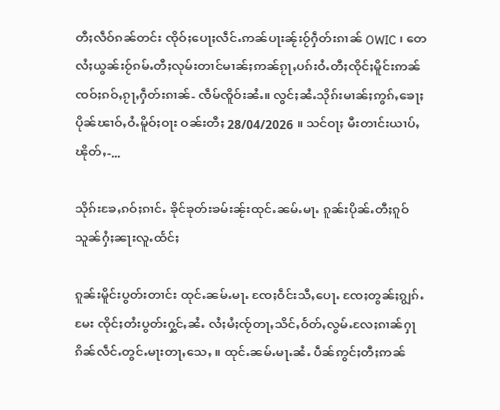တီႈလဵဝ်ၵၼ်တင်း ၸိုဝ်ႈပေႃႈလဵင်ႉဢၼ်ပႃးၼႂ်းဝႂ်ႁဵတ်းၵၢၼ် OWIC ၊ တေလႆႈယွၼ်းဝႂ်ၵမ်ႉတီႈလုမ်းတၢင်မၢၼ်ႈဢၼ်ၵႂႃႇပၵ်းဝႆႉတီႈၸိုင်ႈမိူင်းဢၼ်ၸဝ်ႈၵဝ်ႇၵႂႃႇႁဵတ်းၵၢၼ်- ၸဵမ်ၸိူဝ်းၼႆႉ။ လွင်ႈၼႆႉသိုၵ်းမၢၼ်ႈဢွၵ်ႇၶေႃႈပိုၼ်ၽၢဝ်ႇဝႆႉမိူဝ်ႈဝႃး ဝၼ်းတီႈ 28/04/2026 ။ သင်ဝႃႈ မီးတၢင်းယၢပ်ႇၽိုတ်ႇ-...

သိုၵ်းၶႄႇၵဝ်ႈၵၢင်ႉ ၶိုင်ၶုတ်းၶမ်းၼႂ်းထုင်ႉၼမ်ႉမႃႉ ၵူၼ်းပိုၼ်ႉတီႈၵူဝ်သူၼ်ႁႆႈၼႃးလူႉထႅင်ႈ

ၵူၼ်းမိူင်းပွတ်းတၢင်း ထုင်ႉၼမ်ႉမႃႉ ၸႄႈဝဵင်းသီႇပေႃႉ ၸႄႈတွၼ်ႈၵျွၵ်ႉမႄး ၸိုင်ႈတႆးပွတ်းႁွင်ႇၼႆႉ လႆႈမႆႈၸႂ်တႃႇသိင်ႇဝႅတ်ႇလွမ်ႉလႄႈၵၢၼ်ႁႃၵိၼ်လဵင်ႉတွင်ႉမႃးတႃႇသေႇ ။ ထုင်ႉၼမ်ႉမႃႉၼႆႉ ပဵၼ်ဢွင်ႈတီႈဢၼ်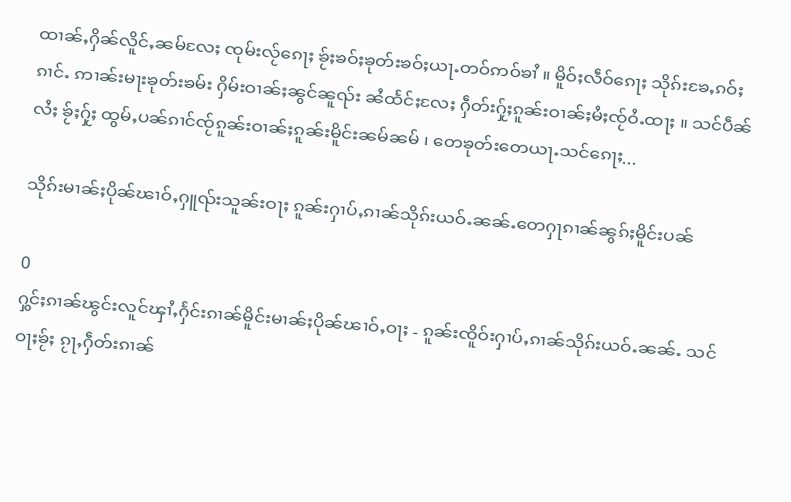ထၢၼ်ႇႁိၼ်လိူင်ႇၼမ်လႄႈ ၸုမ်းလႂ်ၵေႃႈ ၶႂ်ႈၶဝ်ႈၶုတ်းၶဝ်ႈယႃႉတဝ်ဢဝ်ၶၢႆ ။ မိူဝ်ႈလဵဝ်ၵေႃႈ သိုၵ်းၶႄႇၵဝ်ႈၵၢင်ႉ ဢၢၼ်းမႃးၶုတ်းၶမ်း ႁိမ်းဝၢၼ်ႈၼွင်ၼူၺ်း ၼႆထႅင်ႈလႄႈ ႁဵတ်းႁႂ်ႈၵူၼ်းဝၢၼ်ႈမႆႈၸႂ်ဝႆႉထႃႈ ။ သင်ပဵၼ်လႆႈ ၶႂ်ႈႁႂ်ႈ ထွမ်ႇပၼ်ၵၢင်ၸႂ်ၵူၼ်းဝၢၼ်ႈၵူၼ်းမိူင်းၼမ်ၼမ် ၊ တေၶုတ်းတေယႃႉသင်ၵေႃႈ...

သိုၵ်းမၢၼ်ႈပိုၼ်ၽၢဝ်ႇႁူၺ်းသူၼ်းဝႃႈ ၵူၼ်းႁၢပ်ႇၵၢၼ်သိုၵ်းယဝ်ႉၼၼ်ႉတေႁႃၵၢၼ်ၼွၵ်ႈမိူင်းပၼ်

0
ႁွင်ႈၵၢၼ်ၽွင်းလူင်ၾၢႆႇႁႅင်းၵၢၼ်မိူင်းမၢၼ်ႈပိုၼ်ၽၢဝ်ႇဝႃႈ - ၵူၼ်းၸိူဝ်းႁၢပ်ႇၵၢၼ်သိုၵ်းယဝ်ႉၼၼ်ႉ သင်ဝႃႈၶႂ်ႈ ၵႂႃႇႁဵတ်းၵၢၼ်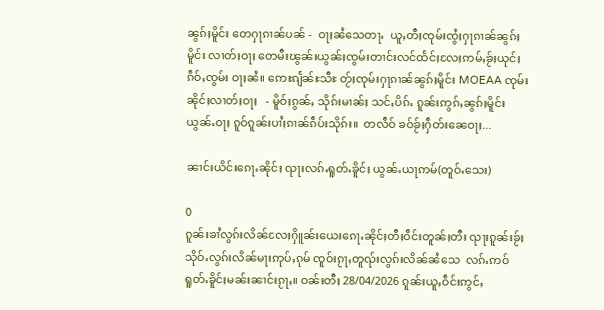ၼွၵ်ႈမိူင်း တေႁႃၵၢၼ်ပၼ် -  ဝႃႈၼႆသေတႃႉ  ယူႇတီႈၸုမ်းၸွႆႈႁႃၵၢၼ်ၼွၵ်ႈမိူင်း လၢတ်ႈဝႃႈ တေမီးၽွၼ်းယွၼ်ႈၸွမ်းတၢင်းလင်ထႅင်ႈလႄႈဢမ်ႇၶႂ်ႈယုင်ႈၵဵဝ်ႇၸွမ်း ဝႃႈၼႆ။ ဢေႊၵျႅၼ်ႊသီႊ တႂ်ႈၸုမ်းႁႃၵၢၼ်ၼွၵ်ႈမိူင်း MOEAA ၸုမ်းၼိုင်ႈလၢတ်ႈဝႃႈ   - မိူဝ်ႈၵွၼ်ႇ သိုၵ်းမၢၼ်ႈ သင်ႇပိၵ်ႉ ၵူၼ်းဢွၵ်ႇၼွၵ်ႈမိူင်း ယွၼ်ႉဝႃႈ ၵူဝ်ၵူၼ်းပၢႆႈၵၢၼ်ၵဵပ်းသိုၵ်း။  တလဵဝ် ၶဝ်ၶႂ်ႈႁဵတ်းၼေဝႃႈ...

ၼၢင်းယိင်းၵေႃႉၼိုင်ႈ ၺႃးလၵ်ႉရူတ်ႉၶိူင်ႈ ယွၼ်ႉယႃဢမ်(တူဝ်ႉသေး)

0
ၵူၼ်းၶၢႆလွၵ်းလိၼ်လႄႈႁိူၼ်းယေးၵေႃႉၼိုင်ႈတီႈဝဵင်းတူၼ်ႈတီး ၺႃးၵူၼ်းၶႂ်ႈသိုဝ်ႉလွၵ်းလိၼ်မႃးဢုပ်ႇၵုမ် ၸူဝ်းၵႂႃႇတူၺ်းလွၵ်းလိၼ်ၼႆသေ  လၵ်ႉဢဝ်ရူတ်ႉၶိူင်ႈမၼ်းၼၢင်းၵႂႃႇ။ ဝၼ်းတီႈ 28/04/2026 ၵူၼ်းယူႇဝဵင်းဢွင်ႇ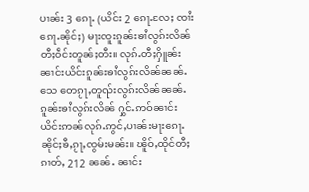ပၢၼ်း 3 ၵေႃႉ (ယိင်း 2 ၵေႃႉလႄႈ ၸၢႆးၵေႃႉၼိုင်ႈ) မႃးၸူးၵူၼ်းၶၢႆလွၵ်းလိၼ်တီႈဝဵင်းတူၼ်ႈတီး။ လုၵ်ႉတီႈႁိူၼ်းၼၢင်းယိင်းၵူၼ်းၶၢႆလွၵ်းလိၼ်ၼၼ်ႉသေ တေၵႂႃႇတူၺ်းလွၵ်းလိၼ်ၼၼ်ႉ  ၵူၼ်းၶၢႆလွၵ်းလိၼ် ႁွင်ႉဢဝ်ၼၢင်းယိင်းဢၼ်လုၵ်ႉဢွင်ႇပၢၼ်းမႃးၵေႃႉၼိုင်ႈၶီႇၵႂႃႇၸွမ်းမၼ်း။ ၽိူဝ်ႇထိုင်တီႈၵၢတ်ႇ 212 ၼၼ်ႉ ၼၢင်း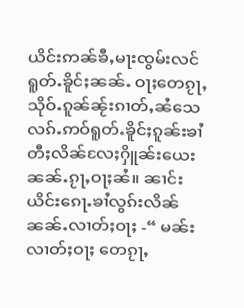ယိင်းဢၼ်ၶီႇမႃးၸွမ်းလင်ရူတ်ႉၶိူင်ႈၼၼ်ႉ ဝႃႈတေၵႂႃႇသိုဝ်ႉၵူၼ်ၼႂ်းၵၢတ်ႇၼႆသေ လၵ်ႉဢဝ်ရူတ်ႉၶိူင်ႈၵူၼ်းၶၢႆတီႈလိၼ်လႄႈႁိူၼ်းယေးၼၼ်ႉၵႂႃႇဝႃႈၼႆ။ ၼၢင်းယိင်းၵေႃႉၶၢႆလွၵ်းလိၼ်ၼၼ်ႉလၢတ်ႈဝႃႈ -“ မၼ်းလၢတ်ႈဝႃႈ တေၵႂႃႇ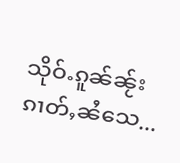သိုဝ်ႉၵူၼ်ၼႂ်းၵၢတ်ႇၼႆသေ...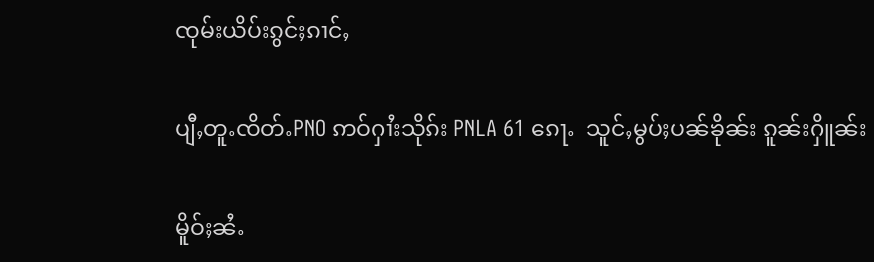ၸုမ်းယိပ်းၵွင်ႈၵၢင်ႇ

ပျီႇတူႉၸိတ်ႉPNO ဢဝ်ႁၢႆးသိုၵ်း PNLA 61 ၵေႃႉ  သူင်ႇမွပ်ႈပၼ်ၶိုၼ်း ၵူၼ်းႁိူၼ်း

မိူဝ်ႈၼႆႉ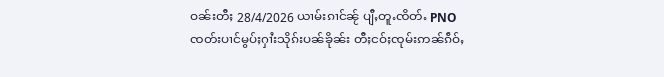ဝၼ်းတီႈ 28/4/2026 ယၢမ်းၵၢင်ၼႂ် ပျီႇတူႉၸိတ်ႉ PNO ၸတ်းပၢင်မွပ်ႈႁၢႆးသိုၵ်းပၼ်ၶိုၼ်း တီႈငဝ်ႈၸုမ်းဢၼ်ၵဵဝ်ႇ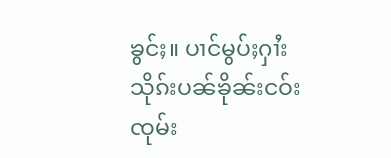ၶွင်ႈ။ ပၢင်မွပ်ႈႁၢႆးသိုၵ်းပၼ်ၶိုၼ်းငဝ်းၸုမ်း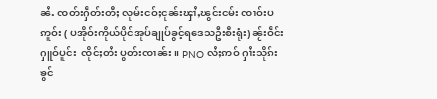ၼႆႉ ၸတ်းႁဵတ်းတီႈ လုမ်းငဝ်ႈငုၼ်းၾၢႆႇၽွင်းငမ်း ၸၢဝ်းပဢူဝ်း ( ပအိုဝ်းကိုယ်ပိုင်အုပ်ချုပ်ခွင့်ရဒေသဦးစီးရုံး) ၼႂ်းဝဵင်းႁူဝ်ပူင်း  ၸိုင်ႈတႆး ပွတ်းၸၢၼ်း ။ PNO လႆႈဢဝ် ႁၢႆးသိုၵ်းၶွင်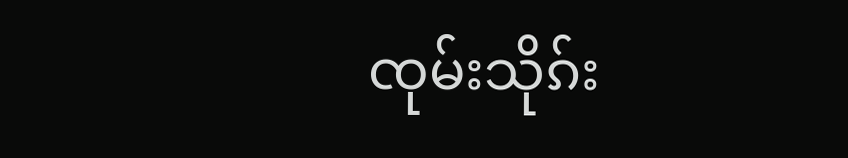ၸုမ်းသိုၵ်း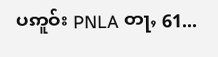ပဢူဝ်း PNLA တႃႇ 61...